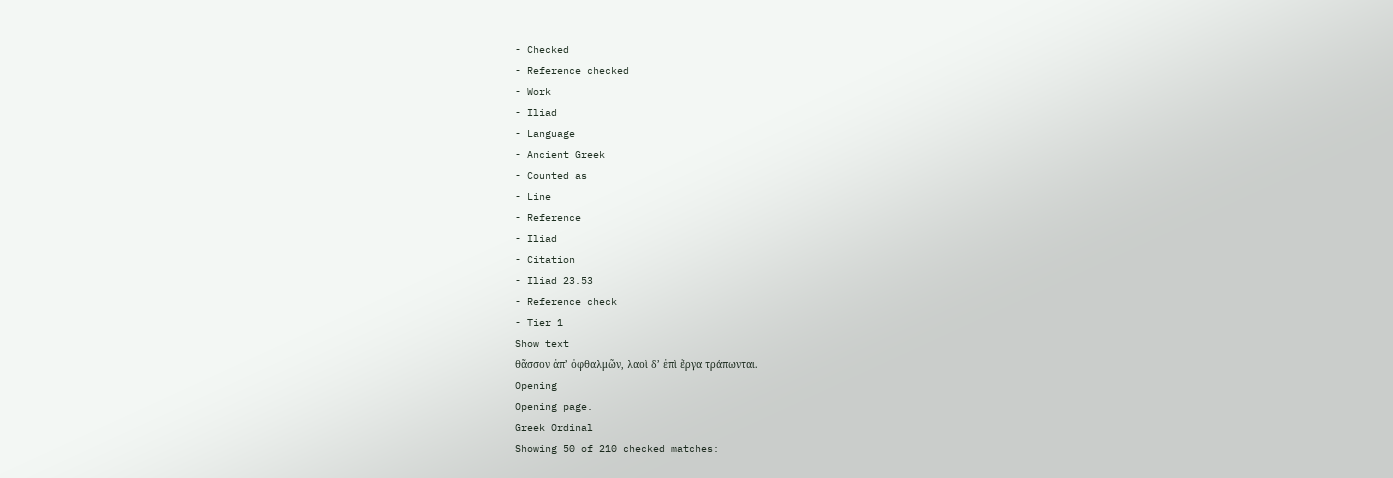- Checked
- Reference checked
- Work
- Iliad
- Language
- Ancient Greek
- Counted as
- Line
- Reference
- Iliad
- Citation
- Iliad 23.53
- Reference check
- Tier 1
Show text
θᾶσσον ἀπʼ ὀφθαλμῶν, λαοὶ δʼ ἐπὶ ἔργα τράπωνται.
Opening
Opening page.
Greek Ordinal
Showing 50 of 210 checked matches: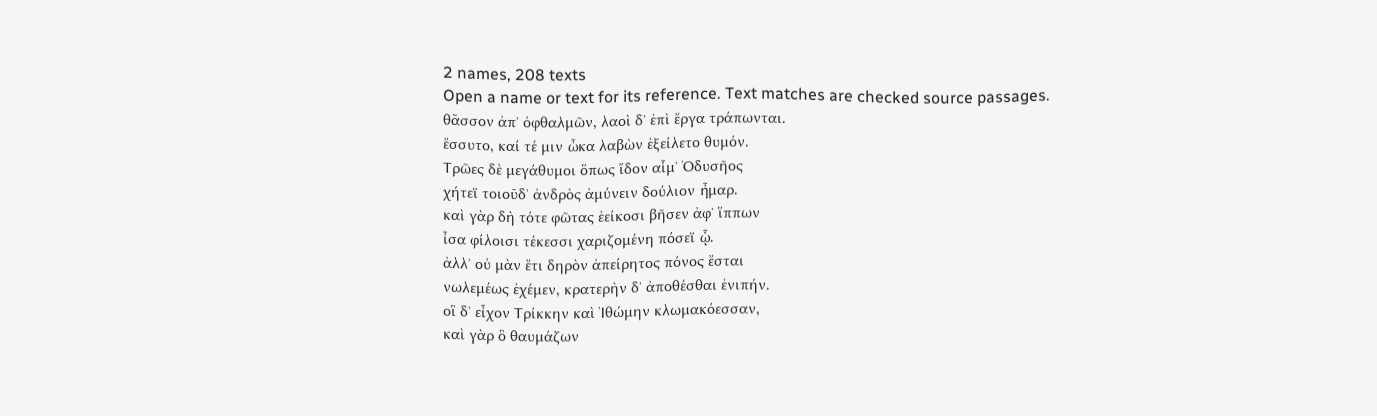2 names, 208 texts
Open a name or text for its reference. Text matches are checked source passages.
θᾶσσον ἀπʼ ὀφθαλμῶν, λαοὶ δʼ ἐπὶ ἔργα τράπωνται.
ἔσσυτο, καί τέ μιν ὦκα λαβὼν ἐξείλετο θυμόν.
Τρῶες δὲ μεγάθυμοι ὅπως ἴδον αἷμʼ Ὀδυσῆος
χήτεϊ τοιοῦδʼ ἀνδρὸς ἀμύνειν δούλιον ἦμαρ.
καὶ γὰρ δὴ τότε φῶτας ἐείκοσι βῆσεν ἀφʼ ἵππων
ἶσα φίλοισι τέκεσσι χαριζομένη πόσεϊ ᾧ.
ἀλλʼ οὐ μὰν ἔτι δηρὸν ἀπείρητος πόνος ἔσται
νωλεμέως ἐχέμεν, κρατερὴν δʼ ἀποθέσθαι ἐνιπήν.
οἳ δʼ εἶχον Τρίκκην καὶ Ἰθώμην κλωμακόεσσαν,
καὶ γὰρ ὃ θαυμάζων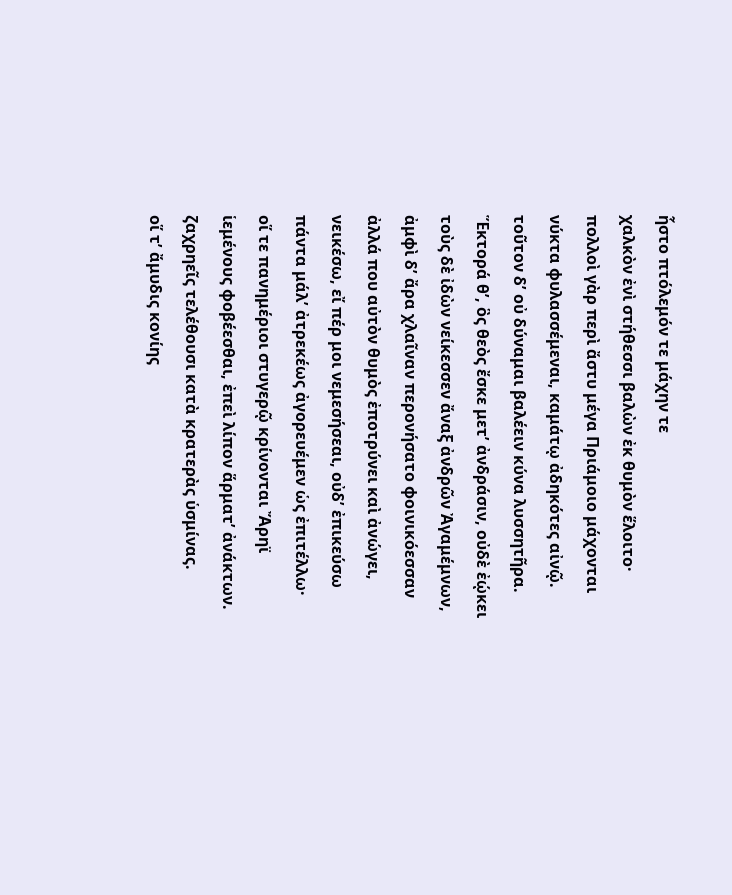ἧστο πτόλεμόν τε μάχην τε
χαλκὸν ἐνὶ στήθεσσι βαλὼν ἐκ θυμὸν ἕλοιτο·
πολλοὶ γὰρ περὶ ἄστυ μέγα Πριάμοιο μάχονται
νύκτα φυλασσέμεναι, καμάτῳ ἀδηκότες αἰνῷ.
τοῦτον δʼ οὐ δύναμαι βαλέειν κύνα λυσσητῆρα.
Ἕκτορά θʼ, ὃς θεὸς ἔσκε μετʼ ἀνδράσιν, οὐδὲ ἐῴκει
τοὺς δὲ ἰδὼν νείκεσσεν ἄναξ ἀνδρῶν Ἀγαμέμνων,
ἀμφὶ δʼ ἄρα χλαῖναν περονήσατο φοινικόεσσαν
ἀλλά που αὐτὸν θυμὸς ἐποτρύνει καὶ ἀνώγει,
νεικέσω, εἴ πέρ μοι νεμεσήσεαι, οὐδʼ ἐπικεύσω
πάντα μάλʼ ἀτρεκέως ἀγορευέμεν ὡς ἐπιτέλλω·
οἵ τε πανημέριοι στυγερῷ κρίνονται Ἄρηϊ
ἱεμένους φοβέεσθαι, ἐπεὶ λίπον ἅρματʼ ἀνάκτων.
ζαχρηεῖς τελέθουσι κατὰ κρατερὰς ὑσμίνας.
οἵ τʼ ἄμυδις κονίης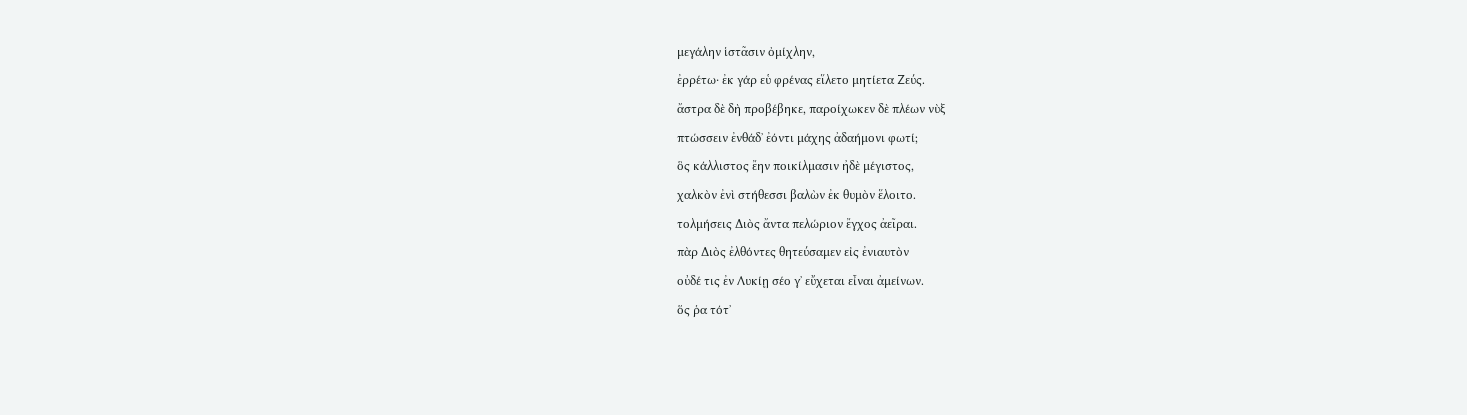μεγάλην ἱστᾶσιν ὀμίχλην,
ἐρρέτω· ἐκ γάρ εὑ φρένας εἵλετο μητίετα Ζεύς.
ἄστρα δὲ δὴ προβέβηκε, παροίχωκεν δὲ πλέων νὺξ
πτώσσειν ἐνθάδʼ ἐόντι μάχης ἀδαήμονι φωτί;
ὃς κάλλιστος ἔην ποικίλμασιν ἠδὲ μέγιστος,
χαλκὸν ἐνὶ στήθεσσι βαλὼν ἐκ θυμὸν ἕλοιτο.
τολμήσεις Διὸς ἄντα πελώριον ἔγχος ἀεῖραι.
πὰρ Διὸς ἐλθόντες θητεύσαμεν εἰς ἐνιαυτὸν
οὐδέ τις ἐν Λυκίῃ σέο γʼ εὔχεται εἶναι ἀμείνων.
ὅς ῥα τότʼ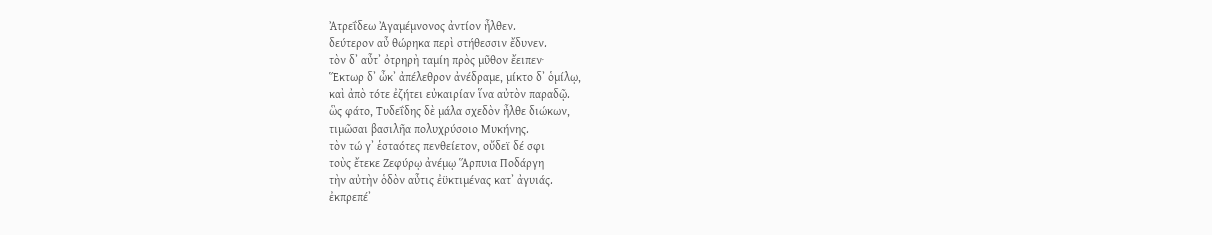Ἀτρεΐδεω Ἀγαμέμνονος ἀντίον ἦλθεν.
δεύτερον αὖ θώρηκα περὶ στήθεσσιν ἔδυνεν.
τὸν δʼ αὖτʼ ὀτρηρὴ ταμίη πρὸς μῦθον ἔειπεν·
Ἕκτωρ δʼ ὦκʼ ἀπέλεθρον ἀνέδραμε, μίκτο δʼ ὁμίλῳ,
καὶ ἀπὸ τότε ἐζήτει εὐκαιρίαν ἵνα αὐτὸν παραδῷ.
ὣς φάτο, Τυδεΐδης δὲ μάλα σχεδὸν ἦλθε διώκων,
τιμῶσαι βασιλῆα πολυχρύσοιο Μυκήνης.
τὸν τώ γʼ ἑσταότες πενθείετον, οὔδεϊ δέ σφι
τοὺς ἔτεκε Ζεφύρῳ ἀνέμῳ Ἅρπυια Ποδάργη
τὴν αὐτὴν ὁδὸν αὖτις ἐϋκτιμένας κατʼ ἀγυιάς.
ἐκπρεπέʼ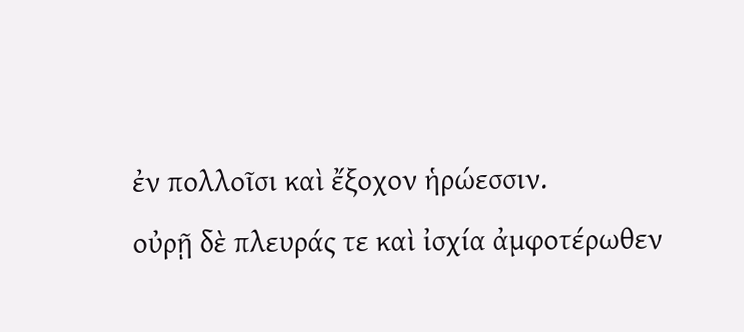ἐν πολλοῖσι καὶ ἔξοχον ἡρώεσσιν.
οὐρῇ δὲ πλευράς τε καὶ ἰσχία ἀμφοτέρωθεν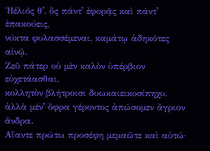Ἠέλιός θʼ, ὃς πάντʼ ἐφορᾷς καὶ πάντʼ ἐπακούεις,
νύκτα φυλασσέμεναι, καμάτῳ ἀδηκότες αἰνῷ.
Ζεῦ πάτερ οὐ μὲν καλὸν ὑπέρβιον εὐχετάασθαι.
κολλητὸν βλήτροισι δυωκαιεικοσίπηχυ.
ἀλλὰ μένʼ ὄφρα γέροντος ἀπώσομεν ἄγριον ἄνδρα.
Αἴαντε πρώτω προσέφη μεμαῶτε καὶ αὐτώ·